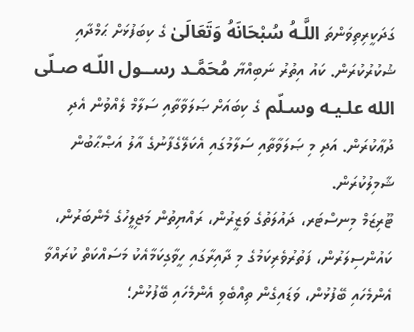ގަދަކީރިތިވަންތަ اللَّـهُ سُبْحَانَهُ وَتَعَالَىٰ ގެ ކިބަފުޅަށް ޙަމްދާއި ޝުކުރުކުރަން. ކައު އިތުރު ނަބިއްޔާ مُحَمَّـد رســول اللّـه صـلّى الله علـيـه وسـلّم ގެ ކިބައަށް ޞަލަވާތާއި ސަލާމް ލެއްވުން އެދި ދުޢާކުރަން. އަދި މި ޞަލަވާތާއި ސަލާމުގައި އެކަލޭގެފާނުގެ އާލު އަޞްޙާބުން ޝާމިލުކުރަން.
ޓޫރިޒަމް މިނސްޓަރ، ދައުލަތުގެ ވަޒީރުން، ރައްޔިތުން މަޖިލީހުގެ މެންބަރުން، ކައުންސިލަރުން، ފަތުރުވެރިކަމުގެ މި ދާއިރާގައި ހީވާގިކަމާއެކު މަސައްކަތް ކުރައްވާ އެންމެހައި ބޭފުޅުން، ވަޑައިގެން ތިއްބެވި އެންމެހައި ބޭފުޅުން؛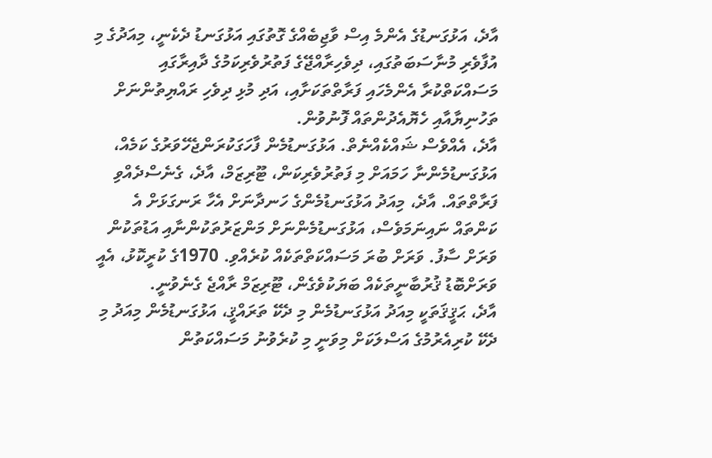އާދެ، އަޅުގަނޑުގެ އެންމެ އިސް ވާޖިބެއްގެ ގޮތުގައި އަޅުގަނޑު ދެކެނީ، މިއަދުގެ މި އުފާވެރި މުނާސަބަތުގައި، ދިވެހިރާއްޖޭގެ ފަތުރުވެރިކަމުގެ ދާއިރާގައި މަސައްކަތްކުރާ އެންމެހައި ފަރާތްތަކަށާއި، އަދި މުޅި ދިވެހި ރައްޔިތުންނަށް ތަހުނިޔާއާއި ހެޔޮއެދުންތައް ފޮނުވުން.
އާދެ، އެއްވެސް ޝައްކެއްނެތް. އަޅުގަނޑުމެން ފާހަގަކުރަންޖެހޭވަރުގެ ކަމެއް، އަޅުގަނޑުމެންނާ ހަމައަށް މި ފަތުރުވެރިކަން، ޓޫރިޒަމް، އާދެ، ގެނެސްދެއްވި ފަރާތްތައް. އާދެ، މިއަދު އަޅުގަނޑުމެންގެ ހަނދާނަށް އެހާ ރަނގަޅަށް އެ ކަންތައް ނައިނަމަވެސް، އަޅުގަނޑުމެންނަށް މަންޒަރުތަކުންނާއި އަޑުތަކުން ވަރަށް ސާފު. ވަރަށް ބުރަ މަސައްކަތްތަކެއް ކުރެއްވި. 1970ގެ ކުރީކޮޅު، އެއީ ވަރަށްބޮޑު ޤުރުބާނީތަކެއް ބަޔަކުވެގެން، ޓޫރިޒަމް ރާއްޖެ ގެނެވުނީ.
އާދެ، ޙަޤީޤަތަކީ މިއަދު އަޅުގަނޑުމެން މި ދެކޭ ތަރައްޤީ، އަޅުގަނޑުމެން މިއަދު މި ދެކޭ ކުރިއެރުމުގެ އަސްލަކަށް މިވަނީ މި ކުރެވުނު މަސައްކަތުން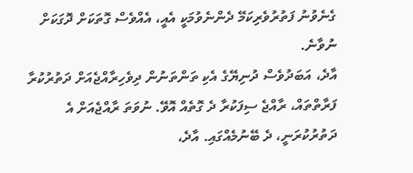ގެނެވުނު ފަތުރުވެރިކަމޭ ދެންނެވުމަކީ އެއީ، އެއްވެސް ގޮތަކަށް ދޮގަކަށް ނުވާނެ.
އާދެ، އަބަދުވެސް ދުނިޔޭގެ އެކި ތަންތަނުން ދިވެހިރާއްޖެއަށް ދަތުރުކުރާ ފަރާތްތައް، ރާއްޖެ ސިފަކުރާ ދެ ގޮތެއް އޮވޭ. ނުވަތަ ރާއްޖެއަށް އެ ދަތުރުކުރަނީ، ދެ ބޭނުމެއްގައި. އާދެ،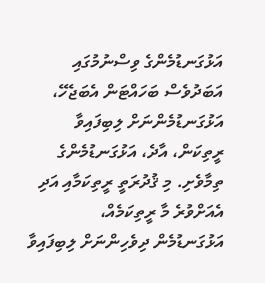އަޅުގަނޑުމެންގެ ވިސްނުމުގައި އަބަދުވެސް ބަހައްޓަން އެބަޖެހޭ، އަޅުގަނޑުމެންނަށް ލިބިފައިވާ ރީތިކަން، އާދެ، އަޅުގަނޑުމެންގެ ތިމާވެށި. މި ޤުދުރަތީ ރީތިކަމާއި އަދި އެއަށްވުރެ މާ ރީތިކަމެއް، އަޅުގަނޑުމެން ދިވެހިންނަށް ލިބިފައިވާ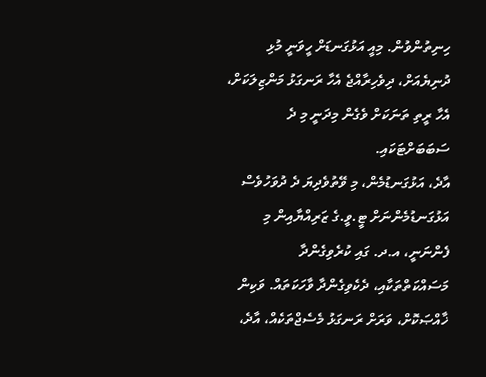ހިނިތުންވުން. މިއީ އަޅުގަނޑަށް ހީވަނީ މުޅި ދުނިޔެއަށް، ދިވެހިރާއްޖެ އެހާ ރަނގަޅު މަންޒިލަކަށް، އެހާ ރީތި ތަނަކަށް ވެގެން މިދަނީ މި ދެ ސަބަބަށްޓަކައި.
އާދެ، އަޅުގަނޑުމެން، މި ވޭތުވެދިޔަ ދެ ދުވަހުވެސް އަޅުގަނޑުމެންނަށް ޓީ.ވީ.ގެ ޒަރިއްޔާއިން މި ފެންނަނީ، އ.ދ. ގައި ކުރެވިގެންދާ މަސައްކަތްތަކާއި، ދެކެވިގެންދާ ވާހަކަތައް. ވަކިން ޚާއްޞަކޮށް، ވަރަށް ރަނގަޅު މެސެޖްތަކެއް، އާދެ،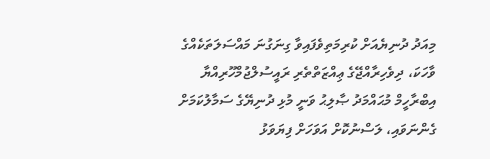މިއަދު ދުނިޔެއަށް ކުރިމަތިވެފައިވާ ގިނަގުނަ މައްސަލަތަކެއްގެ ވާހަކަ، ދިވެހިރާއްޖޭގެ ޢިއްޒަތްތެރި ރައީސުލްޖުމްހޫރިއްޔާ އިބްރާހީމް މުޙައްމަދު ޞާލިޙު ވަނީ މުޅި ދުނިޔޭގެ ސަމާލުކަމަށް ގެންނަވައި، ލަސްނުކޮށް އަވަހަށް ފިޔަވަޅު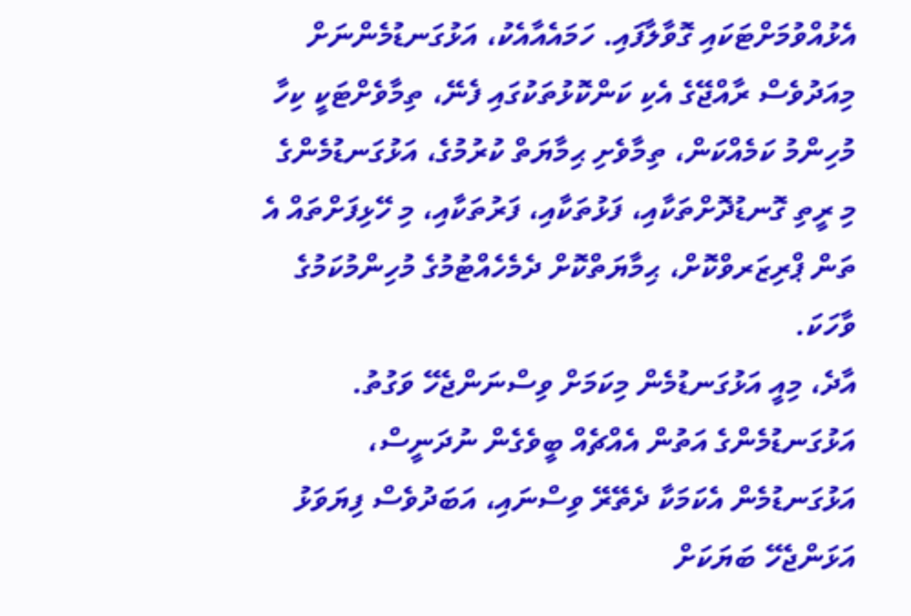އެޅުއްވުމަށްޓަކައި ގޮވާލާފައި. ހަމައެއާއެކު، އަޅުގަނޑުމެންނަށް މިއަދުވެސް ރާއްޖޭގެ އެކި ކަންކޮޅުތަކުގައި ފެނޭ، ތިމާވެށްޓަކީ ކިހާ މުހިންމު ކަމެއްކަން، ތިމާވެށި ޙިމާޔަތް ކުރުމުގެ، އަޅުގަނޑުމެންގެ މި ރީތި ގޮނޑުދޮށްތަކާއި، ފަޅުތަކާއި، ފަރުތަކާއި، މި ހޭޅިފަށްތައް އެ ތަން ޕްރިޒަރވްކޮށް، ޙިމާޔަތްކޮށް ދެމެހެއްޓުމުގެ މުހިންމުކަމުގެ ވާހަކަ.
އާދެ، މިއީ އަޅުގަނޑުމެން މިކަމަށް ވިސްނަންޖެހޭ ވަގުތު. އަޅުގަނޑުމެންގެ އަތުން އެއްޗެއް ބީވެގެން ނުދަނީސް، އަޅުގަނޑުމެން އެކަމަކާ ދެތޭރޭ ވިސްނައި، އަބަދުވެސް ފިޔަވަޅު އަޅަންޖެހޭ ބަޔަކަށް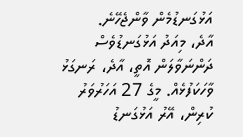އަޅުގަނޑުމެން ވާންޖެހޭނެ.
އާދެ، މިއަދު އަޅުގަނޑުވެސް ދަންނަވާލަން އޮތީ، އާދެ، ރަނގަޅު ވާހަކަފުޅެއް. މީގެ 27 އަހަރުވަރު ކުރިން، އޭރު އަޅުގަނޑު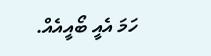ހަމަ އެއީ ބޯއީއެއް.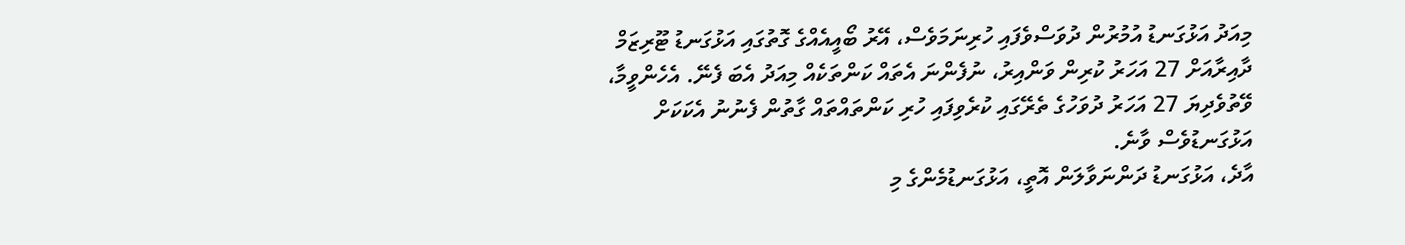މިއަދު އަޅުގަނޑު އުމުރުން ދުވަސްވެފައި ހުރިނަމަވެސް، އޭރު ބޯއީއެއްގެ ގޮތުގައި އަޅުގަނޑު ޓޫރިޒަމް ދާއިރާއަށް 27 އަހަރު ކުރިން ވަންއިރު، ނުފެންނަ އެތައް ކަންތަކެއް މިއަދު އެބަ ފެނޭ. އެހެންވީމާ، ވޭތުވެދިޔަ 27 އަހަރު ދުވަހުގެ ތެރޭގައި ކުރެވިފައި ހުރި ކަންތައްތައް ގާތުން ފެނުނު އެކަކަށް އަޅުގަނޑުވެސް ވާނެ.
އާދެ، އަޅުގަނޑު ދަންނަވާލަން އޮތީ، އަޅުގަނޑުމެންގެ މި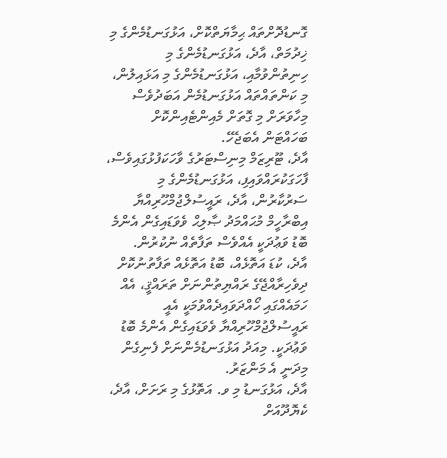ގޮނޑުދޮށްތައް ޙިމާޔަތްކޮށް، އަޅުގަނޑުމެންގެ މި ޚިދުމަތް، އާދެ، އަޅުގަނޑުމެންގެ މި ހިނިތުންވުމާއި، އަޅުގަނޑުމެންގެ މި އަޅައިލުން، މި ކަންތައްތައް އަޅުގަނޑުމެން އަބަދުވެސް މިހާވަރަށް މި ގޮތަށް މެއިންޓެއިންކޮށް ބަހައްޓަން އެބަޖެހޭ.
އާދެ، ޓޫރިޒަމް މިނިސްޓަރުގެ ވާހަކަފުޅުގައިވެސް، ފާހަގަކުރައްވައިފި، އަޅުގަނޑުމެންގެ މި ސަރުކާރުން، އާދެ، ރައީސުލްޖުމްހޫރިއްޔާ އިބްރާހީމް މުޙައްމަދު ޞާލިޙް ވެވަޑައިގެން އެންމެ ބޮޑު ވަޢުދަކީ އެއްވެސް ތަފާތެއް ނުކުރުން.
އާދެ، ކުޑަ އަތޮޅެއް، ބޮޑު އަތޮޅެއް ތަފާތުނުކޮށް ދިވެހިރާއްޖޭގެ ރައްޔިތުންނަށް ތަރައްޤީ، އެއް ހަމައެއްގައި ހޯއްދަވައިދެއްވުމަކީ އެއީ ރައީސުލްޖުމްހޫރިއްޔާ ވެވަޑައިގެން އެންމެ ބޮޑު ވަޢުދަކީ. މިއަދު އަޅުގަނޑުމެންނަށް ފެނިގެން މިދަނީ އެ މަންޒަރު.
އާދެ، އަޅުގަނޑު މި ވ. އަތޮޅުގެ މި ރަށަށް، އާދެ، ކެޔޮދޫއަށް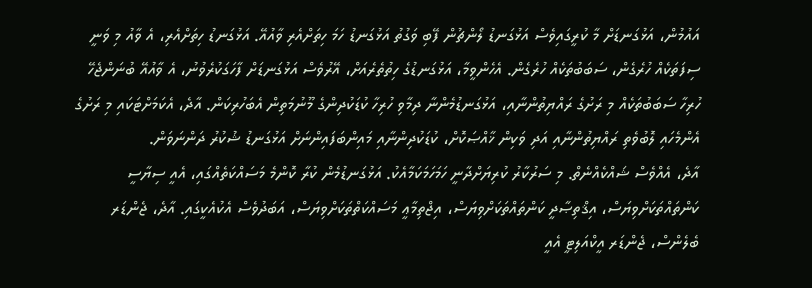އައުމުން، އަޅުގަނޑަށް މާ ކުރީގައިވެސް އަޅުގަނޑު ލޯންޗުން ފޭބި ވަގުތު އަޅުގަނޑު ހަމަ ހިތަށްއެރި ވާއުއޭ. އަޅުގަނޑު ހިތަށްއެރި، އެ ވާއު މި ވަނީ ސިފަތަކެއް ހުރެގެން، ސަބަބުތަކެއް ހުރެގެން. އެހެންވީމާ، އަޅުގަނޑުގެ ހިތުތެރެއަށް، އޭރުވެސް އަޅުގަނޑަށް ފާހަގަކުރެވުނު، އެ ވާއުއޭ ބުނަންޖެހޭ ހުރިހާ ސަބަބުތަކެއް މި ރަށުގެ ރައްޔިތުންނާއި، އަޅުގަނޑުމެންނާ ދިމާވި ހުރިހާ ކުޑަކުދިންގެ މޫނުމަތިން އެބަހުރިކަން. އާދެ، އެކަމަށްޓަކައި މި ރަށުގެ އެންމެހައި ލޮބުވެތި ރައްޔިތުންނާއި އަދި ވަކިން ޚާއްޞަކޮށް، ކުޑަކުދިންނާއި މައިންބަފައިންނަށް އަޅުގަނޑު ޝުކުރު ދަންނަވަން.
އާދެ، އެއްވެސް ޝައްކެއްނެތް. މި ސަރުކާރު ކުރިޔަށްދާނީ ހަމަހަމަކަމާއެކު. އަޅުގަނޑުމެން ކުރާ ކޮންމެ މަސައްކަތެއްގައި، އެއީ ސިޔާސީ ކަންތައްތަކަށްވިޔަސް، އިޤްތިޞާދީ ކަންތައްތަކަށްވިޔަސް، އިޖްތިމާޢީ މަސައްކަތްތަކަށްވިޔަސް، އަބަދުވެސް އެކުއެކީގައި. އާދެ، ޖެންޑަރ ބެލެންސް، ޖެންޑަރ އީކްއަލިޓީ އެއީ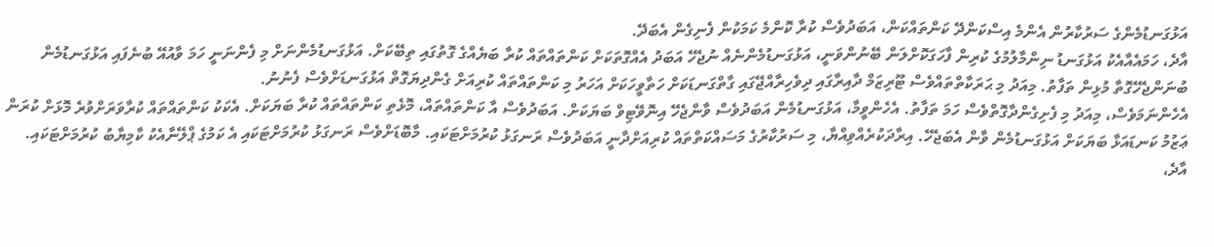އަޅުގަނޑުމެންގެ ސަރުކާރުން އެންމެ އިސްކަންދޭ ކަންތައްކަން، އަބަދުވެސް ކުރާ ކޮންމެ ކަމަކުން ފެނިގެން އެބަދޭ.
އާދެ، ހަމައެއާއެކު އަޅުގަނޑު ނިންމާލުމުގެ ކުރިން ފާހަގަކޮށްލަން ބޭނުންވަނީ، އަޅުގަނޑުމެންނެއް ނުޖެހޭ އަބަދު އެއްގޮތަކަށް ކަންތައްތައް ކުރާ ބަޔެއްގެ ގޮތުގައި ތިބޭކަށް. އަޅުގަނޑުމެންނަށް މި ފެންނަނީ ހަމަ ވާއުއޭ ބުނެފައި އަޅުގަނޑުމެން ބުނަންޖެހޭގޮތާ މުޅިން ތަފާތު. މިއަދު މި ޙަރަކާތްތައްވެސް ޓޫރިޒަމް ދާއިރާގައި ދިވެހިރާއްޖޭގައި ގާތްގަނޑަކަށް ހަތާވީހަކަށް އަހަރު މި ކަންތައްތައް ކުރިއަށް ގެންދިޔަގޮތް އަޅުގަނޑަށްވެސް ފެނުނު.
އެހެންނަމަވެސް، މިއަދު މި ފެށިގެންދާގޮތްވެސް ހަމަ ތަފާތު. އެހެންވީމާ، އަޅުގަނޑުމެން އަބަދުވެސް ވާންޖެހޭ އިނޮވޭޓިވް ބަޔަކަށް. އަބަދުވެސް އާ ކަންތައްތައް، މޮޅެތި ކަންތައްތައް ކުރާ ބަޔަކަށް. އެކަކު ކަންތައްތައް ކުރާވަރަށްވުރެ މޮޅަށް ކުރަން ޢަޒުމު ކަނޑައަޅާ ބަޔަކަށް އަޅުގަނޑުމެން ވާން އެބަޖެހޭ. އިރާދަކުރެއްވިއްޔާ، މި ސަރުކާރުގެ މަސައްކަތްތައް ކުރިއަށްދާނީ އަބަދުވެސް ރަނގަޅު ކުރުމަށްޓަކައި. މާބޮޑަށްވެސް ރަނގަޅު ކުރުމަށްޓަކައި އެ ކަމުގެ ޕްލޭނާއެކު ކާމިޔާބު ކުރުމަށްޓަކައި.
އާދެ،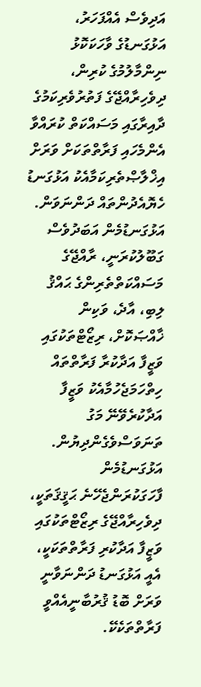އަދިވެސް އެއްފަހަރު، އަޅުގަނޑުގެ ވާހަކަކޮޅު ނިންމާލުމުގެ ކުރިން، ދިވެހިރާއްޖޭގެ ފަތުރުވެރިކަމުގެ ދާއިރާގައި މަސައްކަތް ކުރައްވާ އެންމެހައި ފަރާތްތަކަށް ވަރަށް އިޚްލާޞްތެރިކަމާއެކު އަޅުގަނޑު ހެޔޮއެދުންތައް ދަންނަވަން. އަޅުގަނޑުމެން އަބަދުވެސް ގަބޫލުކުރަނީ، ރާއްޖޭގެ މަސައްކަތްތެރިންގެ ޙައްޤު ލިބި، އާދެ، ވަކިން ޚާއްޞަކޮށް، ރިޒޯޓްތަކުގައި ވަޒީފާ އަދާކުރާ ފަރާތްތައް ހިތްހަމަޖެހުމާއެކު ވަޒީފާ އަދާކުރެވޭނޭ މަގު ތަނަވަސްވެގެންދިޔުން.
އަޅުގަނޑުމެން ފާހަގަކުރަންޖެހޭނެ ޙަޤީޤަތަކީ، ދިވެހިރާއްޖޭގެ ރިޒޯޓްތަކުގައި ވަޒީފާ އަދާކުރި ފަރާތްތަކަކީ، އެއީ އަޅުގަނޑު ދަންނަވާނީ ވަރަށް ބޮޑު ޤުރުބާނީއެއްވީ ފަރާތްތަކެކޭ.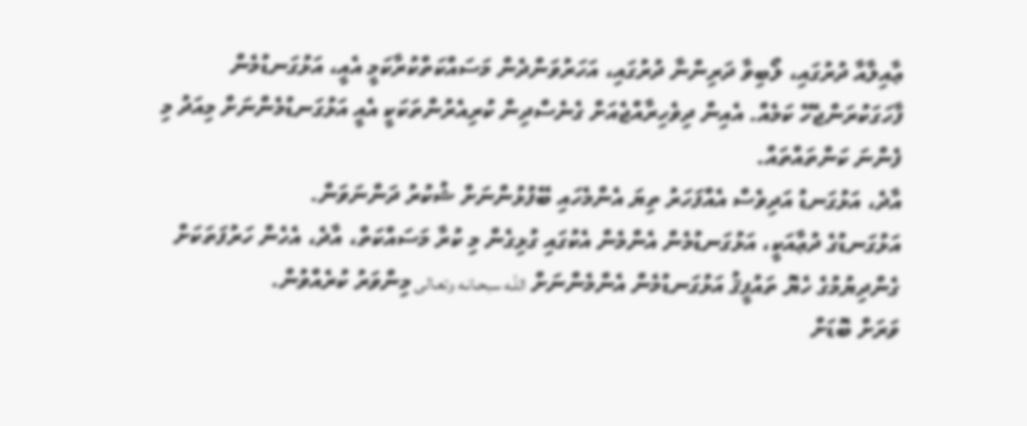ޢާއިލާއާ ދުރުގައި، ލޯބިވާ ދަރިންނާ ދުރުގައި، އަހަރުވަންދެން މަސައްކަތްކުރާކަމީ އެއީ، އަޅުގަނޑުމެން ފާހަގަކުރަންޖެހޭ ކަމެއް. އެއިން ދިވެހިރާއްޖެއަށް ގެނެސްދިން ކުރިއެރުންތަކަކީ އެއީ އަޅުގަނޑުމެންނަށް މިއަދު މި ފެންނަ ކަންތައްތައް.
އާދެ، އަޅުގަނޑު އަދިވެސް އެއްފަހަރު ތިޔަ އެންމެހައި ބޭފުޅުންނަށް ޝުކުރު ދަންނަވަން.
އަޅުގަނޑުގެ ދުޢާއަކީ، އަޅުގަނޑުމެން އެންމެން އެކުގައި ގުޅިގެން މި ކުރާ މަސައްކަތް، އާދެ، އެހެން ހަރުފަތަކަށް ގެންދިޔުމުގެ ހެޔޮ ތައުފީޤު އަޅުގަނޑުމެން އެންމެންނަށް اللّـه سبحـانـه وتعـالى މިންވަރު ކުރެއްވުން.
ވަރަށް ބޮޑަށް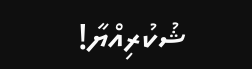ޝުކުރިއްޔާ!